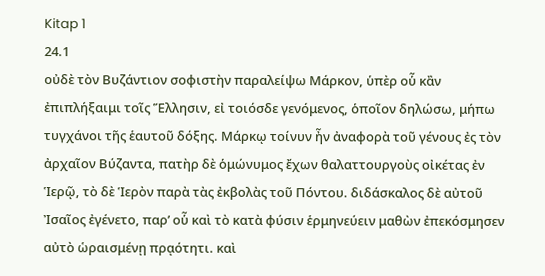Kitap 1
24.1
οὐδὲ τὸν Βυζάντιον σοφιστὴν παραλείψω Μάρκον, ὑπὲρ οὗ κἂν ἐπιπλήξαιμι τοῖς Ἕλλησιν, εἰ τοιόσδε γενόμενος, ὁποῖον δηλώσω, μήπω τυγχάνοι τῆς ἑαυτοῦ δόξης. Μάρκῳ τοίνυν ἦν ἀναφορὰ τοῦ γένους ἐς τὸν ἀρχαῖον Βύζαντα, πατὴρ δὲ ὁμώνυμος ἔχων θαλαττουργοὺς οἰκέτας ἐν Ἱερῷ, τὸ δὲ Ἱερὸν παρὰ τὰς ἐκβολὰς τοῦ Πόντου. διδάσκαλος δὲ αὐτοῦ Ἰσαῖος ἐγένετο, παρʼ οὗ καὶ τὸ κατὰ φύσιν ἑρμηνεύειν μαθὼν ἐπεκόσμησεν αὐτὸ ὡραισμένῃ πρᾳότητι. καὶ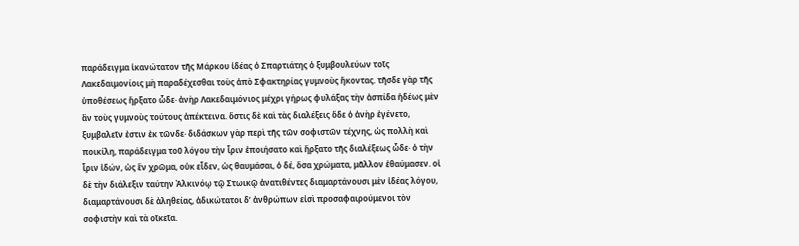παράδειγμα ἱκανώτατον τῆς Μάρκου ἰδέας ὁ Σπαρτιάτης ὁ ξυμβουλεύων τοῖς Λακεδαιμονίοις μὴ παραδέχεσθαι τοὺς ἀπὸ Σφακτηρίας γυμνοὺς ἥκοντας. τῆσδε γὰρ τῆς ὑποθέσεως ἤρξατο ὧδε· ἀνὴρ Λακεδαιμόνιος μέχρι γήρως φυλάξας τὴν ἀσπίδα ἡδέως μὲν ἂν τοὺς γυμνοὺς τούτους ἀπέκτεινα. ὅστις δὲ καὶ τὰς διαλέξεις ὅδε ὁ ἀνὴρ ἐγένετο, ξυμβαλεῖν ἐστιν ἐκ τῶνδε· διδάσκων γὰρ περὶ τῆς τῶν σοφιστῶν τέχνης, ὡς πολλὴ καὶ ποικίλη, παράδειγμα τοῦ λόγου τὴν ἶριν ἐποιήσατο καὶ ἤρξατο τῆς διαλέξεως ὧδε· ὁ τὴν ἶριν ἰδών, ὡς ἓν χρῶμα, οὐκ εἶδεν, ὡς θαυμάσαι, ὁ δέ, ὅσα χρώματα, μᾶλλον ἐθαύμασεν. οἱ δὲ τὴν διάλεξιν ταύτην Ἀλκινόῳ τῷ Στωικῷ ἀνατιθέντες διαμαρτάνουσι μὲν ἰδέας λόγου, διαμαρτάνουσι δὲ ἀληθείας, ἀδικώτατοι δʼ ἀνθρώπων εἰσὶ προσαφαιρούμενοι τὸν σοφιστὴν καὶ τὰ οῖκεῖα.